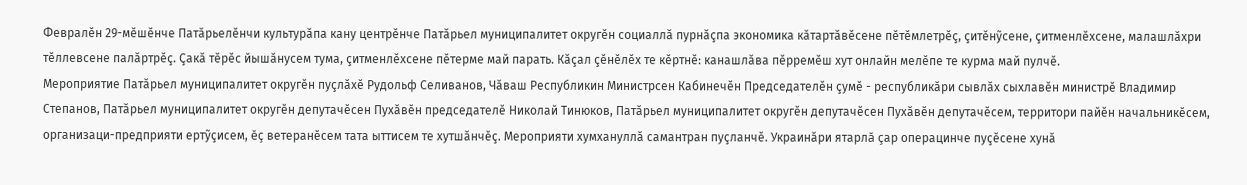Февралĕн 29-мĕшĕнче Патăрьелĕнчи культурăпа кану центрĕнче Патăрьел муниципалитет округĕн социаллă пурнăçпа экономика кăтартăвĕсене пĕтĕмлетрĕç, çитĕнỹсене, çитменлĕхсене, малашлăхри тĕллевсене палăртрĕç. Çакă тĕрĕс йышăнусем тума, çитменлĕхсене пĕтерме май парать. Кăçал çĕнĕлĕх те кĕртнĕ: канашлăва пĕрремĕш хут онлайн мелĕпе те курма май пулчĕ.
Мероприятие Патăрьел муниципалитет округĕн пуçлăхĕ Рудольф Селиванов, Чăваш Республикин Министрсен Кабинечĕн Председателĕн çумĕ - республикăри сывлăх сыхлавĕн министрĕ Владимир Степанов, Патăрьел муниципалитет округĕн депутачĕсен Пухăвĕн председателĕ Николай Тинюков, Патăрьел муниципалитет округĕн депутачĕсен Пухăвĕн депутачĕсем, территори пайĕн начальникĕсем, организаци-предприяти ертỹçисем, ĕç ветеранĕсем тата ыттисем те хутшăнчĕç. Мероприяти хумхануллă самантран пуçланчĕ. Украинăри ятарлă çар операцинче пуçĕсене хунă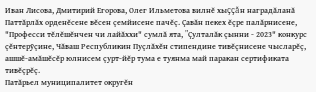Иван Лисова, Дмитирий Егорова, Олег Ильметова вилнĕ хыççăн наградăланă Паттăрлăх орденĕсене вĕсен çемйисене пачĕç. Çавăн пекех ĕçре палăрнисене, "Професси тĕлĕшĕнчен чи лайăххи" сумлă ята, "Çулталăк çынни - 2023" конкурс çĕнтерỹçине, Чăваш Республикин Пуçлăхĕн стипендине тивĕçнисене чысларĕç, ашшĕ-амăшĕсĕр юлнисем çурт-йĕр тума е туянма май паракан сертификата тивĕçрĕç.
Патăрьел муниципалитет округĕн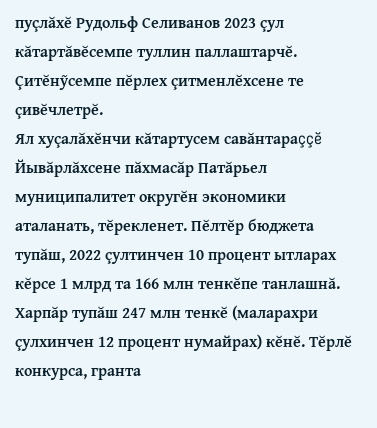пуçлăхĕ Рудольф Селиванов 2023 çул кăтартăвĕсемпе туллин паллаштарчĕ. Çитĕнỹсемпе пĕрлех çитменлĕхсене те çивĕчлетрĕ.
Ял хуçалăхĕнчи кăтартусем савăнтараççĕ
Йывăрлăхсене пăхмасăр Патăрьел муниципалитет округĕн экономики аталанать, тĕрекленет. Пĕлтĕр бюджета тупăш, 2022 çултинчен 10 процент ытларах кĕрсе 1 млрд та 166 млн тенкĕпе танлашнă. Харпăр тупăш 247 млн тенкĕ (маларахри çулхинчен 12 процент нумайрах) кĕнĕ. Тĕрлĕ конкурса, гранта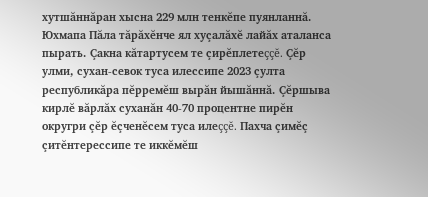хутшăннăран хысна 229 млн тенкĕпе пуянланнă.
Юхмапа Пăла тăрăхĕнче ял хуçалăхĕ лайăх аталанса пырать. Çакна кăтартусем те çирĕплетеççĕ. Çĕр улми, сухан-севок туса илессипе 2023 çулта республикăра пĕрремĕш вырăн йышăннă. Çĕршыва кирлĕ вăрлăх суханăн 40-70 процентне пирĕн округри çĕр ĕçченĕсем туса илеççĕ. Пахча çимĕç çитĕнтерессипе те иккĕмĕш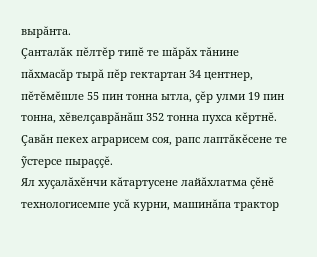вырăнта.
Çанталăк пĕлтĕр типĕ те шăрăх тăнине пăхмасăр тырă пĕр гектартан 34 центнер, пĕтĕмĕшле 55 пин тонна ытла, çĕр улми 19 пин тонна, хĕвелçаврăнăш 352 тонна пухса кĕртнĕ. Çавăн пекех аграрисем соя, рапс лаптăкĕсене те ỹстерсе пыраççĕ.
Ял хуçалăхĕнчи кăтартусене лайăхлатма çĕнĕ технологисемпе усă курни, машинăпа трактор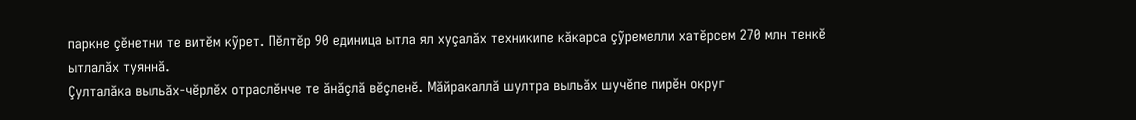паркне çĕнетни те витĕм кỹрет. Пĕлтĕр 90 единица ытла ял хуçалăх техникипе кăкарса çỹремелли хатĕрсем 270 млн тенкĕ ытлалăх туяннă.
Çулталăка выльăх-чĕрлĕх отраслĕнче те ăнăçлă вĕçленĕ. Мăйракаллă шултра выльăх шучĕпе пирĕн округ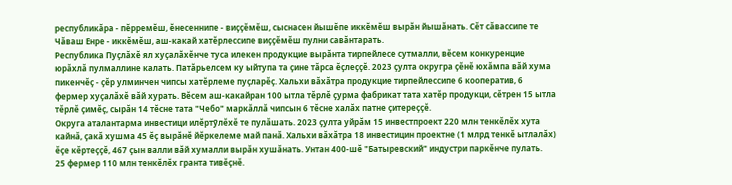республикăра - пĕрремĕш, ĕнесеннипе - виççĕмĕш, сыснасен йышĕпе иккĕмĕш вырăн йышăнать. Сĕт сăвассипе те Чăваш Енре - иккĕмĕш, аш-какай хатĕрлессипе виççĕмĕш пулни савăнтарать.
Республика Пуçлăхĕ ял хуçалăхĕнче туса илекен продукцие вырăнта тирпейлесе сутмалли, вĕсем конкуренцие юрăхлă пулмаллине калать. Патăрьелсем ку ыйтупа та çине тăрса ĕçлеççĕ. 2023 çулта округра çĕнĕ юхăмпа вăй хума пикенчĕç - çĕр улминчен чипсы хатĕрлеме пуçларĕç. Хальхи вăхăтра продукцие тирпейлессипе 6 кооператив, 6 фермер хуçалăхĕ вăй хурать. Вĕсем аш-какайран 100 ытла тĕрлĕ çурма фабрикат тата хатĕр продукци, сĕтрен 15 ытла тĕрлĕ çимĕç, сырăн 14 тĕсне тата "Чебо" маркăллă чипсын 6 тĕсне халăх патне çитереççĕ.
Округа аталантарма инвестици илĕртỹлĕхĕ те пулăшать. 2023 çулта уйрăм 15 инвестпроект 220 млн тенкĕлĕх хута кайнă, çакă хушма 45 ĕç вырăнĕ йĕркелеме май панă. Хальхи вăхăтра 18 инвестицин проектне (1 млрд тенкĕ ытлалăх) ĕçе кĕртеççĕ, 467 çын валли вăй хумалли вырăн хушăнать. Унтан 400-шĕ "Батыревский" индустри паркĕнче пулать.
25 фермер 110 млн тенкĕлĕх гранта тивĕçнĕ.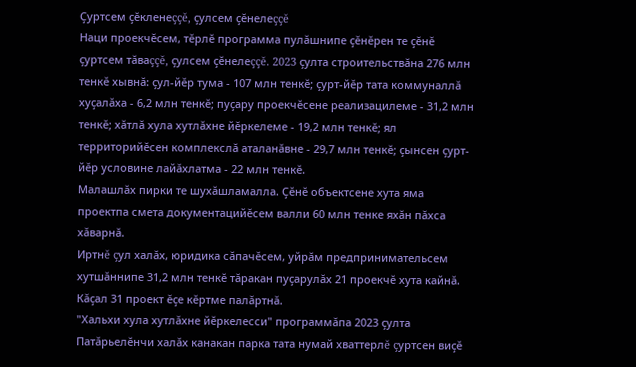Çуртсем çĕкленеççĕ, çулсем çĕнелеççĕ
Наци проекчĕсем, тĕрлĕ программа пулăшнипе çĕнĕрен те çĕнĕ çуртсем тăваççĕ, çулсем çĕнелеççĕ. 2023 çулта строительствăна 276 млн тенкĕ хывнă: çул-йĕр тума - 107 млн тенкĕ; çурт-йĕр тата коммуналлă хуçалăха - 6,2 млн тенкĕ; пуçару проекчĕсене реализацилеме - 31,2 млн тенкĕ; хăтлă хула хутлăхне йĕркелеме - 19,2 млн тенкĕ; ял территорийĕсен комплекслă аталанăвне - 29,7 млн тенкĕ; çынсен çурт-йĕр условине лайăхлатма - 22 млн тенкĕ.
Малашлăх пирки те шухăшламалла. Çĕнĕ объектсене хута яма проектпа смета документацийĕсем валли 60 млн тенке яхăн пăхса хăварнă.
Иртнĕ çул халăх, юридика сăпачĕсем, уйрăм предпринимательсем хутшăннипе 31,2 млн тенкĕ тăракан пуçарулăх 21 проекчĕ хута кайнă. Кăçал 31 проект ĕçе кĕртме палăртнă.
"Хальхи хула хутлăхне йĕркелесси" программăпа 2023 çулта Патăрьелĕнчи халăх канакан парка тата нумай хваттерлĕ çуртсен виçĕ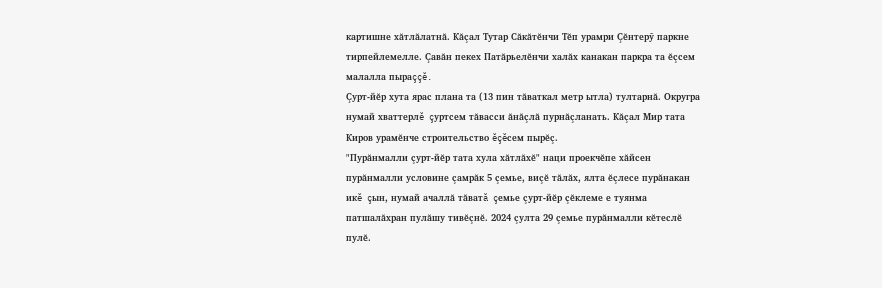картишне хăтлăлатнă. Кăçал Тутар Сăкăтĕнчи Тĕп урамри Çĕнтерỹ паркне тирпейлемелле. Çавăн пекех Патăрьелĕнчи халăх канакан паркра та ĕçсем малалла пыраççĕ.
Çурт-йĕр хута ярас плана та (13 пин тăваткал метр ытла) тултарнă. Округра нумай хваттерлĕ çуртсем тăвасси ăнăçлă пурнăçланать. Кăçал Мир тата Киров урамĕнче строительство ĕçĕсем пырĕç.
"Пурăнмалли çурт-йĕр тата хула хăтлăхĕ" наци проекчĕпе хăйсен пурăнмалли условине çамрăк 5 çемье, виçĕ тăлăх, ялта ĕçлесе пурăнакан икĕ çын, нумай ачаллă тăватă çемье çурт-йĕр çĕклеме е туянма патшалăхран пулăшу тивĕçнĕ. 2024 çулта 29 çемье пурăнмалли кĕтеслĕ пулĕ.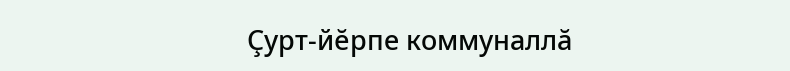Çурт-йĕрпе коммуналлă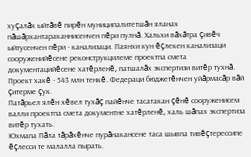хуçалăх ыйтăвĕ пирĕн муниципалитетшăн яланах пăшăрхантараканнисенчен пĕри пулнă. Хальхи вăхăтра çивĕч ыйтусенчен пĕри - канализаци. Паянхи кун ĕçлекен канализаци сооруженийĕсене реконструкцилеме проектпа смета документацийĕсене хатĕрленĕ, патшалăх экспертизи витĕр тухнă. Проект хакĕ - 543 млн тенкĕ. Федераци бюджетĕнчен уйăрмасăр вăй çитерме çук.
Патăрьел ялĕн хĕвел тухăç пайĕнче тасатакан çĕнĕ сооруженисем валли проектпа смета документне хатĕрленĕ, халь шăпах экспертиза витĕр тухать.
Юхмапа Пăла тăрăхĕнче пурăнакансене таса шывпа тивĕçтерессипе ĕçлесси те малалла пырать.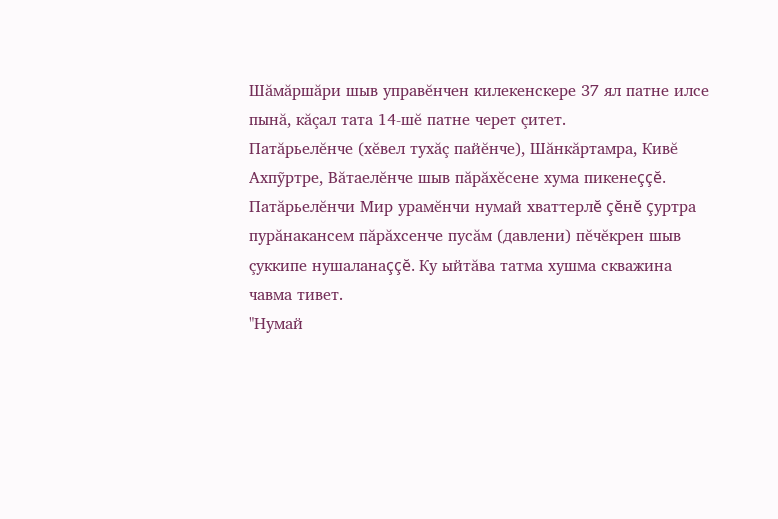Шăмăршăри шыв управĕнчен килекенскере 37 ял патне илсе пынă, кăçал тата 14-шĕ патне черет çитет.
Патăрьелĕнче (хĕвел тухăç пайĕнче), Шăнкăртамра, Кивĕ Ахпỹртре, Вăтаелĕнче шыв пăрăхĕсене хума пикенеççĕ. Патăрьелĕнчи Мир урамĕнчи нумай хваттерлĕ çĕнĕ çуртра пурăнакансем пăрăхсенче пусăм (давлени) пĕчĕкрен шыв çуккипе нушаланаççĕ. Ку ыйтăва татма хушма скважина чавма тивет.
"Нумай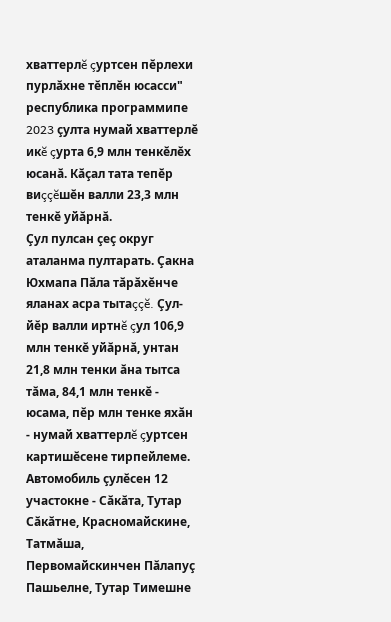хваттерлĕ çуртсен пĕрлехи пурлăхне тĕплĕн юсасси" республика программипе 2023 çулта нумай хваттерлĕ икĕ çурта 6,9 млн тенкĕлĕх юсанă. Кăçал тата тепĕр виççĕшĕн валли 23,3 млн тенкĕ уйăрнă.
Çул пулсан çеç округ аталанма пултарать. Çакна Юхмапа Пăла тăрăхĕнче яланах асра тытаççĕ. Çул-йĕр валли иртнĕ çул 106,9 млн тенкĕ уйăрнă, унтан 21,8 млн тенки ăна тытса тăма, 84,1 млн тенкĕ - юсама, пĕр млн тенке яхăн - нумай хваттерлĕ çуртсен картишĕсене тирпейлеме.
Автомобиль çулĕсен 12 участокне - Сăкăта, Тутар Сăкăтне, Красномайскине, Татмăша, Первомайскинчен Пăлапуç Пашьелне, Тутар Тимешне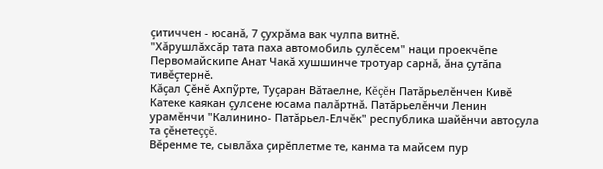çитиччен - юсанă, 7 çухрăма вак чулпа витнĕ.
"Хăрушлăхсăр тата паха автомобиль çулĕсем" наци проекчĕпе Первомайскипе Анат Чакă хушшинче тротуар сарнă, ăна çутăпа тивĕçтернĕ.
Кăçал Çĕнĕ Ахпỹрте, Туçаран Вăтаелне, Кĕçĕн Патăрьелĕнчен Кивĕ Катеке каякан çулсене юсама палăртнă. Патăрьелĕнчи Ленин урамĕнчи "Калинино- Патăрьел-Елчĕк" республика шайĕнчи автоçула та çĕнетеççĕ.
Вĕренме те, сывлăха çирĕплетме те, канма та майсем пур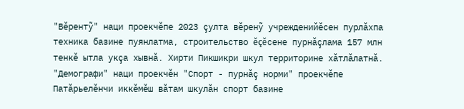"Вĕрентỹ" наци проекчĕпе 2023 çулта вĕренỹ учрежденийĕсен пурлăхпа техника базине пуянлатма, строительство ĕçĕсене пурнăçлама 157 млн тенкĕ ытла укçа хывнă. Хирти Пикшикри шкул территорине хăтлăлатнă. "Демографи" наци проекчĕн "Спорт - пурнăç норми" проекчĕпе Патăрьелĕнчи иккĕмĕш вăтам шкулăн спорт базине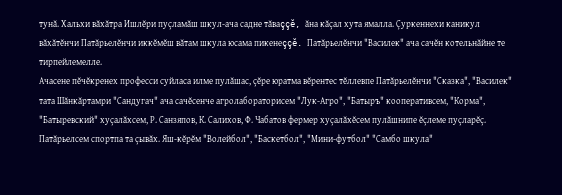тунă. Хальхи вăхăтра Ишлĕри пуçламăш шкул-ача садне тăваççĕ, ăна кăçал хута ямалла. Çуркеннехи каникул вăхăтĕнчи Патăрьелĕнчи иккĕмĕш вăтам шкула юсама пикенеççĕ. Патăрьелĕнчи "Василек" ача сачĕн котельнăйне те тирпейлемелле.
Ачасене пĕчĕкренех професси суйласа илме пулăшас, çĕре юратма вĕрентес тĕллевпе Патăрьелĕнчи "Сказка", "Василек" тата Шăнкăртамри "Сандугач" ача сачĕсенче агролабораторисем "Лук-Агро", "Батыръ" кооперативсем, "Корма", "Батыревский" хуçалăхсем, Р. Санзяпов, К. Салихов, Ф. Чабатов фермер хуçалăхĕсем пулăшнипе ĕçлеме пуçларĕç.
Патăрьелсем спортпа та çывăх. Яш-кĕрĕм "Волейбол", "Баскетбол", "Мини-футбол" "Самбо шкула"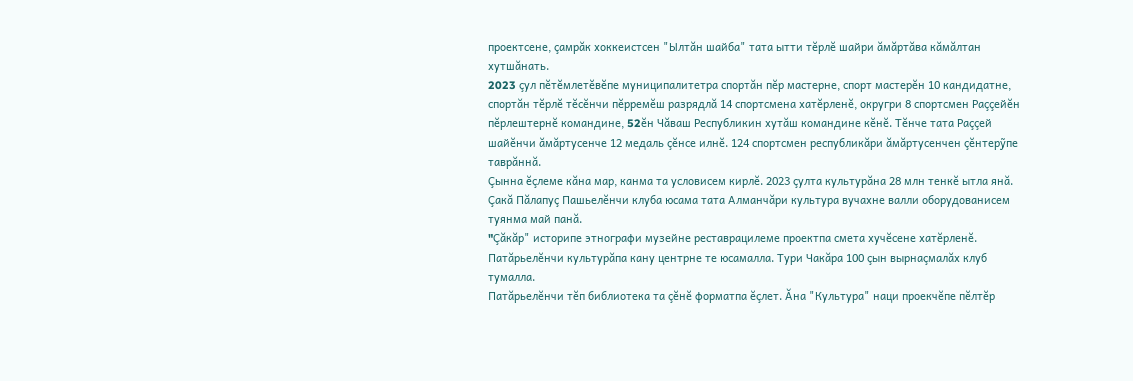проектсене, çамрăк хоккеистсен "Ылтăн шайба" тата ытти тĕрлĕ шайри ăмăртăва кăмăлтан хутшăнать.
2023 çул пĕтĕмлетĕвĕпе муниципалитетра спортăн пĕр мастерне, спорт мастерĕн 10 кандидатне, спортăн тĕрлĕ тĕсĕнчи пĕрремĕш разрядлă 14 спортсмена хатĕрленĕ, округри 8 спортсмен Раççейĕн пĕрлештернĕ командине, 52ĕн Чăваш Республикин хутăш командине кĕнĕ. Тĕнче тата Раççей шайĕнчи ăмăртусенче 12 медаль çĕнсе илнĕ. 124 спортсмен республикăри ăмăртусенчен çĕнтерỹпе таврăннă.
Çынна ĕçлеме кăна мар, канма та условисем кирлĕ. 2023 çулта культурăна 28 млн тенкĕ ытла янă. Çакă Пăлапуç Пашьелĕнчи клуба юсама тата Алманчăри культура вучахне валли оборудованисем туянма май панă.
"Çăкăр" историпе этнографи музейне реставрацилеме проектпа смета хучĕсене хатĕрленĕ. Патăрьелĕнчи культурăпа кану центрне те юсамалла. Тури Чакăра 100 çын вырнаçмалăх клуб тумалла.
Патăрьелĕнчи тĕп библиотека та çĕнĕ форматпа ĕçлет. Ăна "Культура" наци проекчĕпе пĕлтĕр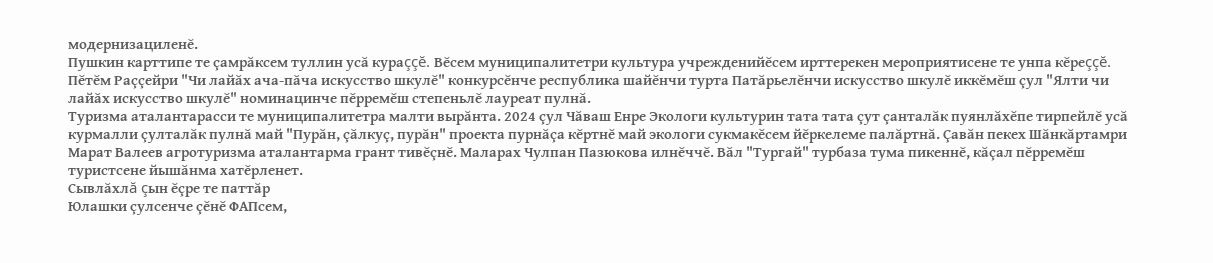модернизациленĕ.
Пушкин карттипе те çамрăксем туллин усă кураççĕ. Вĕсем муниципалитетри культура учрежденийĕсем ирттерекен мероприятисене те унпа кĕреççĕ.
Пĕтĕм Раççейри "Чи лайăх ача-пăча искусство шкулĕ" конкурсĕнче республика шайĕнчи турта Патăрьелĕнчи искусство шкулĕ иккĕмĕш çул "Ялти чи лайăх искусство шкулĕ" номинацинче пĕрремĕш степеньлĕ лауреат пулнă.
Туризма аталантарасси те муниципалитетра малти вырăнта. 2024 çул Чăваш Енре Экологи культурин тата тата çут çанталăк пуянлăхĕпе тирпейлĕ усă курмалли çулталăк пулнă май "Пурăн, çăлкуç, пурăн" проекта пурнăçа кĕртнĕ май экологи сукмакĕсем йĕркелеме палăртнă. Çавăн пекех Шăнкăртамри Марат Валеев агротуризма аталантарма грант тивĕçнĕ. Маларах Чулпан Пазюкова илнĕччĕ. Вăл "Тургай" турбаза тума пикеннĕ, кăçал пĕрремĕш туристсене йышăнма хатĕрленет.
Сывлăхлă çын ĕçре те паттăр
Юлашки çулсенче çĕнĕ ФАПсем,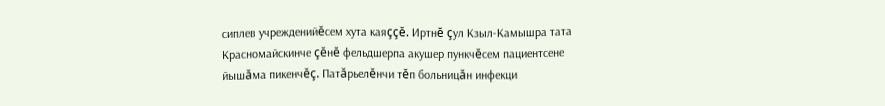сиплев учрежденийĕсем хута каяççĕ. Иртнĕ çул Кзыл-Камышра тата Красномайскинче çĕнĕ фельдшерпа акушер пункчĕсем пациентсене йышăма пикенчĕç. Патăрьелĕнчи тĕп больницăн инфекци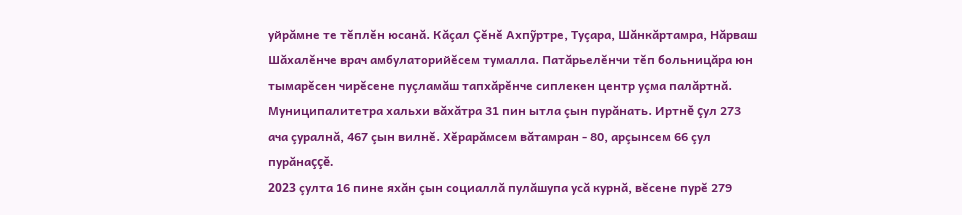уйрăмне те тĕплĕн юсанă. Кăçал Çĕнĕ Ахпỹртре, Туçара, Шăнкăртамра, Нăрваш Шăхалĕнче врач амбулаторийĕсем тумалла. Патăрьелĕнчи тĕп больницăра юн тымарĕсен чирĕсене пуçламăш тапхăрĕнче сиплекен центр уçма палăртнă.
Муниципалитетра хальхи вăхăтра 31 пин ытла çын пурăнать. Иртнĕ çул 273 ача çуралнă, 467 çын вилнĕ. Хĕрарăмсем вăтамран - 80, арçынсем 66 çул пурăнаççĕ.
2023 çулта 16 пине яхăн çын социаллă пулăшупа усă курнă, вĕсене пурĕ 279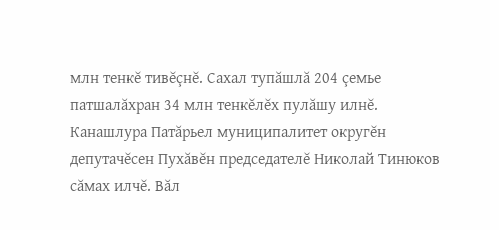млн тенкĕ тивĕçнĕ. Сахал тупăшлă 204 çемье патшалăхран 34 млн тенкĕлĕх пулăшу илнĕ.
Канашлура Патăрьел муниципалитет округĕн депутачĕсен Пухăвĕн председателĕ Николай Тинюков сăмах илчĕ. Вăл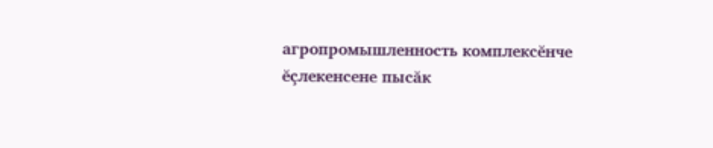агропромышленность комплексĕнче ĕçлекенсене пысăк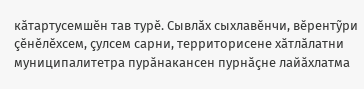кăтартусемшĕн тав турĕ. Сывлăх сыхлавĕнчи, вĕрентỹри çĕнĕлĕхсем, çулсем сарни, территорисене хăтлăлатни муниципалитетра пурăнакансен пурнăçне лайăхлатма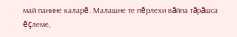май панине каларĕ. Малашне те пĕрлехи вăйпа тăрăшса ĕçлеме,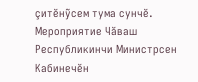çитĕнỹсем тума сунчĕ.
Мероприятие Чăваш Республикинчи Министрсен Кабинечĕн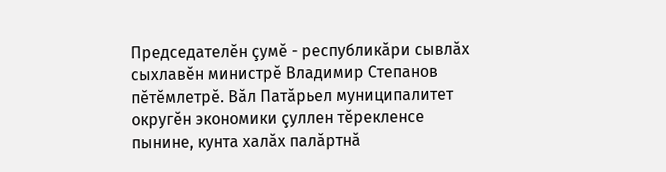Председателĕн çумĕ - республикăри сывлăх сыхлавĕн министрĕ Владимир Степанов пĕтĕмлетрĕ. Вăл Патăрьел муниципалитет округĕн экономики çуллен тĕрекленсе пынине, кунта халăх палăртнă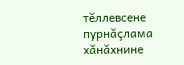тĕллевсене пурнăçлама хăнăхнине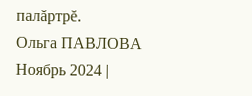палăртрĕ.
Ольга ПАВЛОВА
Ноябрь 2024 |